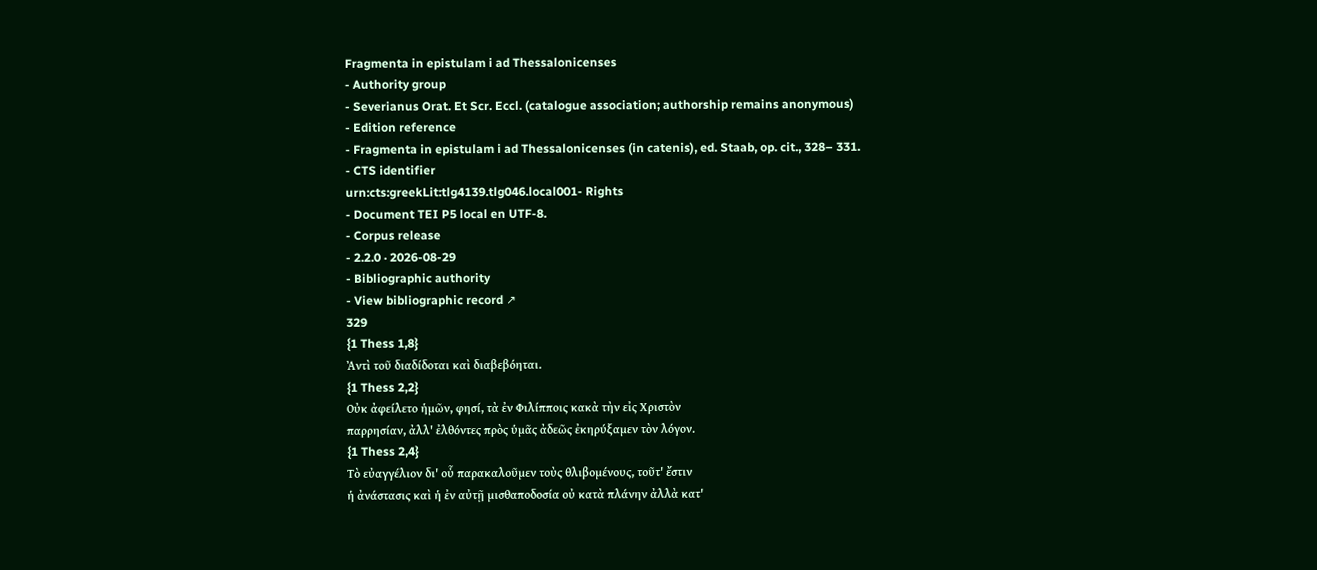Fragmenta in epistulam i ad Thessalonicenses
- Authority group
- Severianus Orat. Et Scr. Eccl. (catalogue association; authorship remains anonymous)
- Edition reference
- Fragmenta in epistulam i ad Thessalonicenses (in catenis), ed. Staab, op. cit., 328– 331.
- CTS identifier
urn:cts:greekLit:tlg4139.tlg046.local001- Rights
- Document TEI P5 local en UTF-8.
- Corpus release
- 2.2.0 · 2026-08-29
- Bibliographic authority
- View bibliographic record ↗
329
{1 Thess 1,8}
Ἀντὶ τοῦ διαδίδοται καὶ διαβεβόηται.
{1 Thess 2,2}
Οὐκ ἀφείλετο ἡμῶν, φησί, τὰ ἐν Φιλίπποις κακὰ τὴν εἰς Χριστὸν
παρρησίαν, ἀλλ' ἐλθόντες πρὸς ὑμᾶς ἀδεῶς ἐκηρύξαμεν τὸν λόγον.
{1 Thess 2,4}
Τὸ εὐαγγέλιον δι' οὗ παρακαλοῦμεν τοὺς θλιβομένους, τοῦτ' ἔστιν
ἡ ἀνάστασις καὶ ἡ ἐν αὐτῇ μισθαποδοσία οὐ κατὰ πλάνην ἀλλὰ κατ'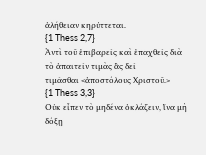ἀλήθειαν κηρύττεται.
{1 Thess 2,7}
Ἀντὶ τοῦ ἐπιβαρεῖς καὶ ἐπαχθεῖς διὰ τὸ ἀπαιτεῖν τιμὰς ἃς δεῖ
τιμᾶσθαι <ἀποστόλους Χριστοῦ.>
{1 Thess 3,3}
Οὐκ εἶπεν τὸ μηδένα ὀκλάζειν, ἵνα μὴ δόξῃ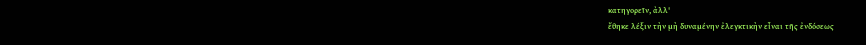κατηγορεῖν, ἀλλ'
ἔθηκε λέξιν τὴν μὴ δυναμένην ἐλεγκτικὴν εἶναι τῆς ἐνδόσεως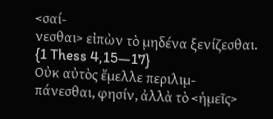<σαί-
νεσθαι> εἰπὼν τὸ μηδένα ξενίζεσθαι.
{1 Thess 4,15—17}
Οὐκ αὐτὸς ἔμελλε περιλιμ-
πάνεσθαι, φησίν, ἀλλὰ τὸ <ἡμεῖς>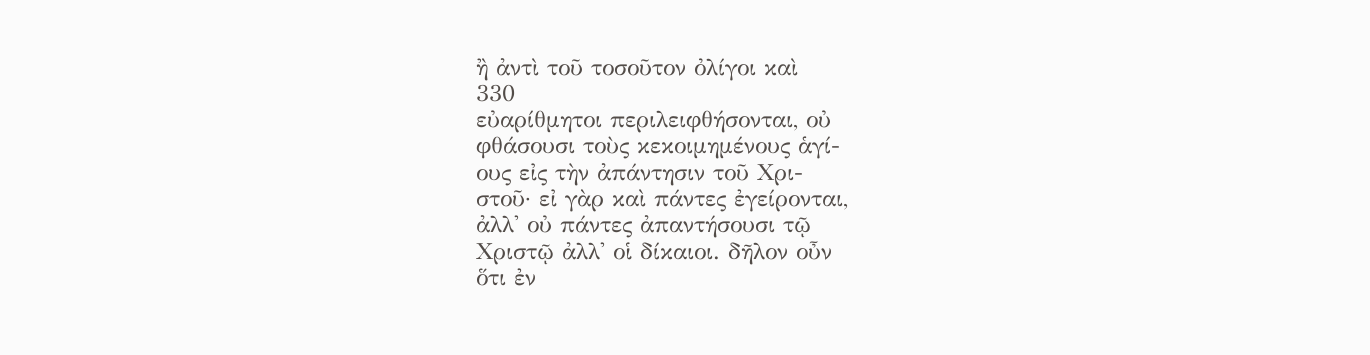ἢ ἀντὶ τοῦ τοσοῦτον ὀλίγοι καὶ
330
εὐαρίθμητοι περιλειφθήσονται, οὐ
φθάσουσι τοὺς κεκοιμημένους ἁγί-
ους εἰς τὴν ἀπάντησιν τοῦ Χρι-
στοῦ· εἰ γὰρ καὶ πάντες ἐγείρονται,
ἀλλ' οὐ πάντες ἀπαντήσουσι τῷ
Χριστῷ ἀλλ' οἱ δίκαιοι. δῆλον οὖν
ὅτι ἐν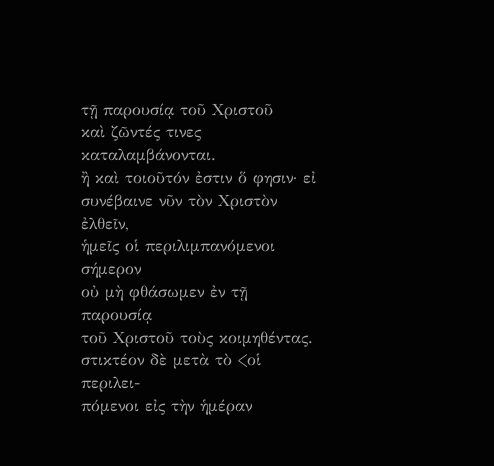τῇ παρουσίᾳ τοῦ Χριστοῦ
καὶ ζῶντές τινες καταλαμβάνονται.
ἢ καὶ τοιοῦτόν ἐστιν ὅ φησιν· εἰ
συνέβαινε νῦν τὸν Χριστὸν ἐλθεῖν,
ἡμεῖς οἱ περιλιμπανόμενοι σήμερον
οὐ μὴ φθάσωμεν ἐν τῇ παρουσίᾳ
τοῦ Χριστοῦ τοὺς κοιμηθέντας.
στικτέον δὲ μετὰ τὸ <οἱ περιλει-
πόμενοι εἰς τὴν ἡμέραν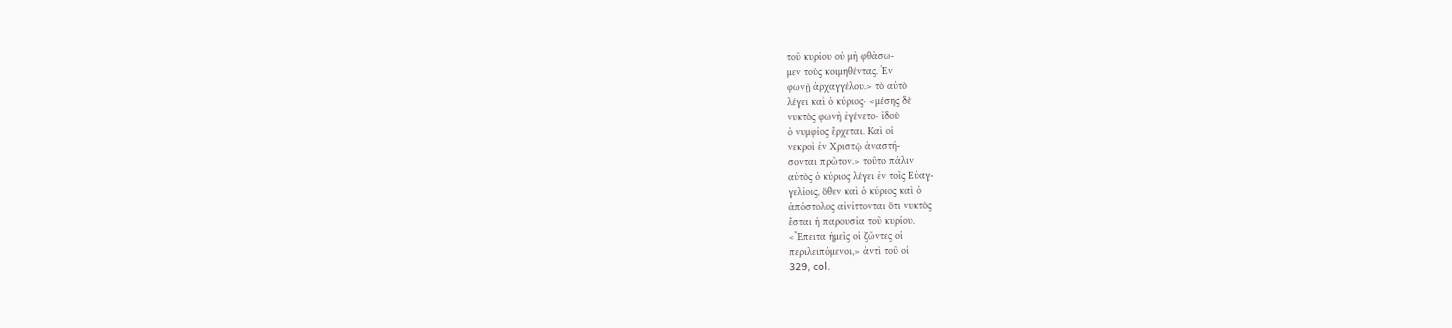τοῦ κυρίου οὐ μὴ φθάσω-
μεν τοὺς κοιμηθέντας. Ἐν
φωνῇ ἀρχαγγέλου.> τὸ αὐτὸ
λέγει καὶ ὁ κύριος· <μέσης δὲ
νυκτὸς φωνὴ ἐγένετο· ἰδοὺ
ὁ νυμφίος ἔρχεται. Καὶ οἱ
νεκροὶ ἐν Χριστῷ ἀναστή-
σονται πρῶτον.> τοῦτο πάλιν
αὐτὸς ὁ κύριος λέγει ἐν τοῖς Εὐαγ-
γελίοις, ὅθεν καὶ ὁ κύριος καὶ ὁ
ἀπόστολος αἰνίττονται ὅτι νυκτὸς
ἔσται ἡ παρουσία τοῦ κυρίου.
<Ἔπειτα ἡμεῖς οἱ ζῶντες οἱ
περιλειπόμενοι,> ἀντὶ τοῦ οἱ
329, col.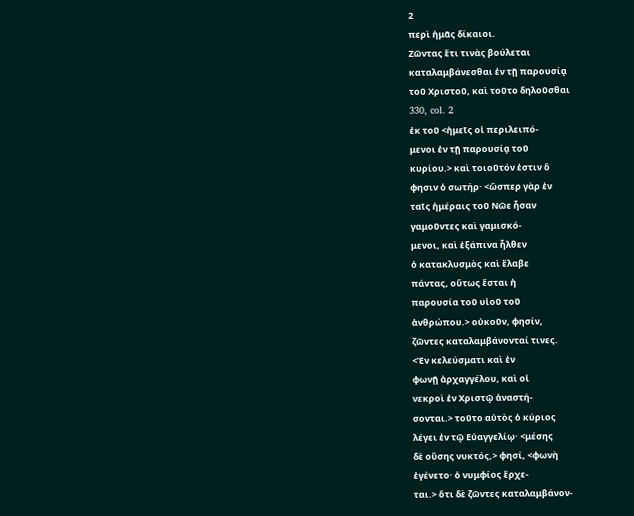2
περὶ ἡμᾶς δίκαιοι.
Ζῶντας ἔτι τινὰς βούλεται
καταλαμβάνεσθαι ἐν τῇ παρουσίᾳ
τοῦ Χριστοῦ, καὶ τοῦτο δηλοῦσθαι
330, col. 2
ἐκ τοῦ <ἡμεῖς οἱ περιλειπό-
μενοι ἐν τῇ παρουσίᾳ τοῦ
κυρίου.> καὶ τοιοῦτόν ἐστιν ὅ
φησιν ὁ σωτήρ· <ὥσπερ γὰρ ἐν
ταῖς ἡμέραις τοῦ Νῶε ἦσαν
γαμοῦντες καὶ γαμισκό-
μενοι, καὶ ἐξάπινα ἦλθεν
ὁ κατακλυσμὸς καὶ ἔλαβε
πάντας, οὕτως ἔσται ἡ
παρουσία τοῦ υἱοῦ τοῦ
ἀνθρώπου.> οὐκοῦν, φησίν,
ζῶντες καταλαμβάνονταί τινες.
<Ἐν κελεύσματι καὶ ἐν
φωνῇ ἀρχαγγέλου, καὶ οἱ
νεκροὶ ἐν Χριστῷ ἀναστή-
σονται.> τοῦτο αὐτὸς ὁ κύριος
λέγει ἐν τῷ Εὐαγγελίῳ· <μέσης
δὲ οὔσης νυκτός,> φησί, <φωνὴ
ἐγένετο· ὁ νυμφίος ἔρχε-
ται.> ὅτι δὲ ζῶντες καταλαμβάνον-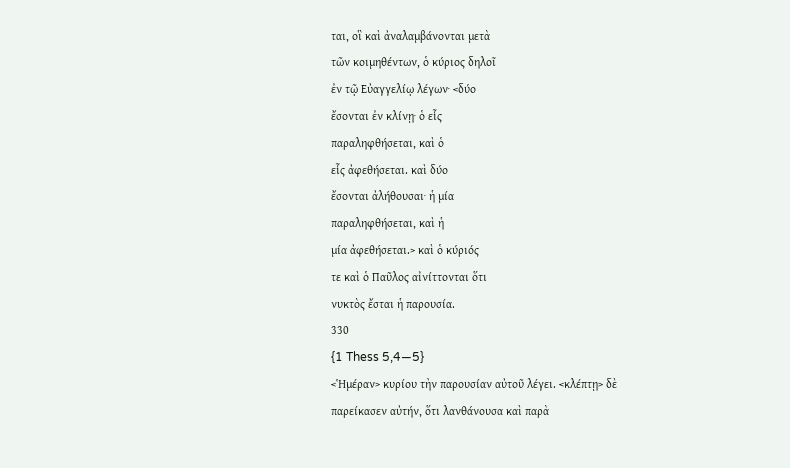ται, οἳ καὶ ἀναλαμβάνονται μετὰ
τῶν κοιμηθέντων, ὁ κύριος δηλοῖ
ἐν τῷ Εὐαγγελίῳ λέγων· <δύο
ἔσονται ἐν κλίνῃ· ὁ εἷς
παραληφθήσεται, καὶ ὁ
εἷς ἀφεθήσεται. καὶ δύο
ἔσονται ἀλήθουσαι· ἡ μία
παραληφθήσεται, καὶ ἡ
μία ἀφεθήσεται.> καὶ ὁ κύριός
τε καὶ ὁ Παῦλος αἰνίττονται ὅτι
νυκτὸς ἔσται ἡ παρουσία.
330
{1 Thess 5,4—5}
<Ἡμέραν> κυρίου τὴν παρουσίαν αὐτοῦ λέγει. <κλέπτῃ> δὲ
παρείκασεν αὐτήν, ὅτι λανθάνουσα καὶ παρὰ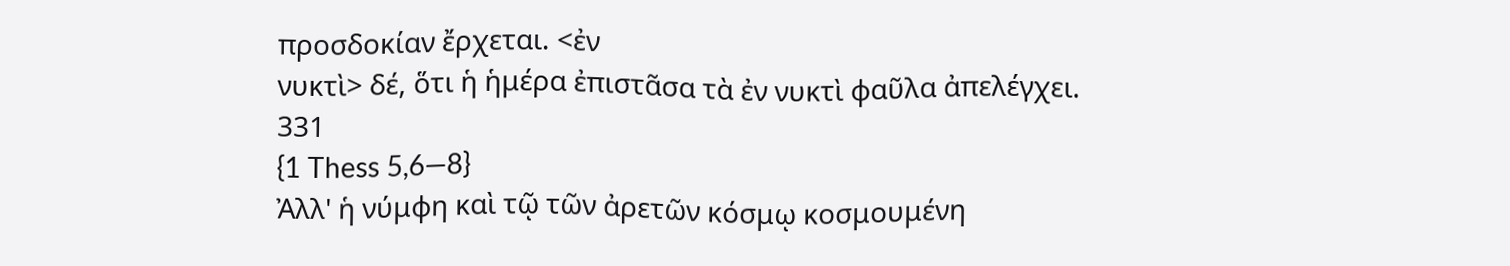προσδοκίαν ἔρχεται. <ἐν
νυκτὶ> δέ, ὅτι ἡ ἡμέρα ἐπιστᾶσα τὰ ἐν νυκτὶ φαῦλα ἀπελέγχει.
331
{1 Thess 5,6—8}
Ἀλλ' ἡ νύμφη καὶ τῷ τῶν ἀρετῶν κόσμῳ κοσμουμένη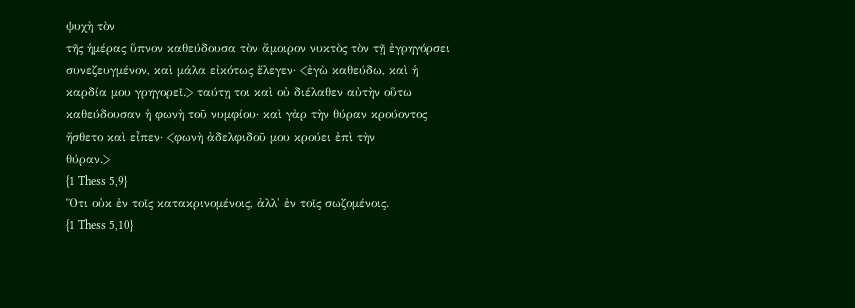ψυχὴ τὸν
τῆς ἡμέρας ὕπνον καθεύδουσα τὸν ἄμοιρον νυκτὸς τὸν τῇ ἐγρηγόρσει
συνεζευγμένον, καὶ μάλα εἰκότως ἔλεγεν· <ἐγὼ καθεύδω, καὶ ἡ
καρδία μου γρηγορεῖ.> ταύτῃ τοι καὶ οὐ διέλαθεν αὐτὴν οὕτω
καθεύδουσαν ἡ φωνὴ τοῦ νυμφίου· καὶ γὰρ τὴν θύραν κρούοντος
ἤσθετο καὶ εἶπεν· <φωνὴ ἀδελφιδοῦ μου κρούει ἐπὶ τὴν
θύραν.>
{1 Thess 5,9}
Ὅτι οὐκ ἐν τοῖς κατακρινομένοις, ἀλλ' ἐν τοῖς σωζομένοις.
{1 Thess 5,10}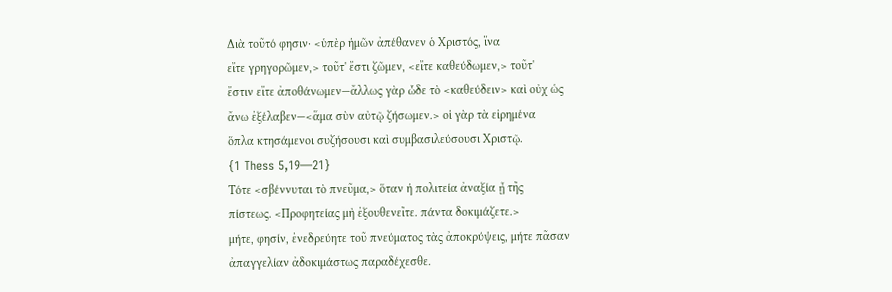Διὰ τοῦτό φησιν· <ὑπὲρ ἡμῶν ἀπέθανεν ὁ Χριστός, ἵνα
εἴτε γρηγορῶμεν,> τοῦτ' ἔστι ζῶμεν, <εἴτε καθεύδωμεν,> τοῦτ'
ἔστιν εἴτε ἀποθάνωμεν—ἄλλως γὰρ ὧδε τὸ <καθεύδειν> καὶ οὐχ ὡς
ἄνω ἐξέλαβεν—<ἅμα σὺν αὐτῷ ζήσωμεν.> οἱ γὰρ τὰ εἰρημένα
ὅπλα κτησάμενοι συζήσουσι καὶ συμβασιλεύσουσι Χριστῷ.
{1 Thess 5,19—21}
Τότε <σβέννυται τὸ πνεῦμα,> ὅταν ἡ πολιτεία ἀναξία ᾖ τῆς
πίστεως. <Προφητείας μὴ ἐξουθενεῖτε. πάντα δοκιμάζετε.>
μήτε, φησίν, ἐνεδρεύητε τοῦ πνεύματος τὰς ἀποκρύψεις, μήτε πᾶσαν
ἀπαγγελίαν ἀδοκιμάστως παραδέχεσθε.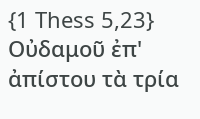{1 Thess 5,23}
Οὐδαμοῦ ἐπ' ἀπίστου τὰ τρία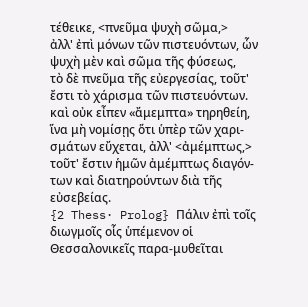τέθεικε, <πνεῦμα ψυχὴ σῶμα,>
ἀλλ' ἐπὶ μόνων τῶν πιστευόντων, ὧν ψυχὴ μὲν καὶ σῶμα τῆς φύσεως,
τὸ δὲ πνεῦμα τῆς εὐεργεσίας, τοῦτ' ἔστι τὸ χάρισμα τῶν πιστευόντων.
καὶ οὐκ εἶπεν «ἄμεμπτα» τηρηθείη, ἵνα μὴ νομίσῃς ὅτι ὑπὲρ τῶν χαρι-
σμάτων εὔχεται, ἀλλ' <ἀμέμπτως,> τοῦτ' ἔστιν ἡμῶν ἀμέμπτως διαγόν-
των καὶ διατηρούντων διὰ τῆς εὐσεβείας.
{2 Thess· Prolog} Πάλιν ἐπὶ τοῖς διωγμοῖς οἷς ὑπέμενον οἱ Θεσσαλονικεῖς παρα-μυθεῖται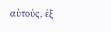αὐτούς, ἐξ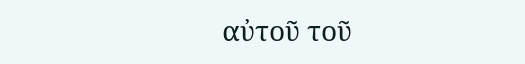αὐτοῦ τοῦ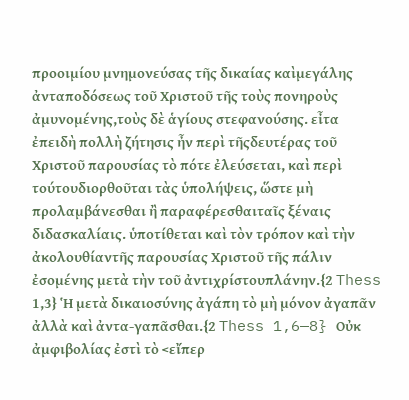προοιμίου μνημονεύσας τῆς δικαίας καὶμεγάλης ἀνταποδόσεως τοῦ Χριστοῦ τῆς τοὺς πονηροὺς ἀμυνομένης,τοὺς δὲ ἁγίους στεφανούσης. εἶτα ἐπειδὴ πολλὴ ζήτησις ἦν περὶ τῆςδευτέρας τοῦ Χριστοῦ παρουσίας τὸ πότε ἐλεύσεται, καὶ περὶ τούτουδιορθοῦται τὰς ὑπολήψεις, ὥστε μὴ προλαμβάνεσθαι ἢ παραφέρεσθαιταῖς ξέναις διδασκαλίαις. ὑποτίθεται καὶ τὸν τρόπον καὶ τὴν ἀκολουθίαντῆς παρουσίας Χριστοῦ τῆς πάλιν ἐσομένης μετὰ τὴν τοῦ ἀντιχρίστουπλάνην.{2 Thess 1,3} Ἡ μετὰ δικαιοσύνης ἀγάπη τὸ μὴ μόνον ἀγαπᾶν ἀλλὰ καὶ ἀντα-γαπᾶσθαι.{2 Thess 1,6—8} Οὐκ ἀμφιβολίας ἐστὶ τὸ <εἴπερ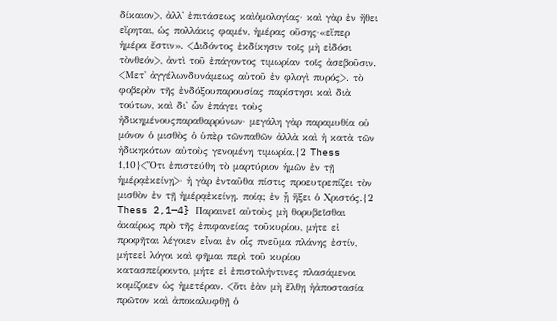δίκαιον>, ἀλλ' ἐπιτάσεως καὶὁμολογίας· καὶ γὰρ ἐν ἤθει εἴρηται, ὡς πολλάκις φαμέν, ἡμέρας οὔσης·«εἴπερ ἡμέρα ἔστιν». <Διδόντος ἐκδίκησιν τοῖς μὴ εἰδόσι τὸνθεόν>, ἀντὶ τοῦ ἐπάγοντος τιμωρίαν τοῖς ἀσεβοῦσιν. <Μετ' ἀγγέλωνδυνάμεως αὐτοῦ ἐν φλογὶ πυρός>. τὸ φοβερὸν τῆς ἐνδόξουπαρουσίας παρίστησι καὶ διὰ τούτων, καὶ δι' ὧν ἐπάγει τοὺς ἠδικημένουςπαραθαρρύνων· μεγάλη γὰρ παραμυθία οὐ μόνον ὁ μισθὸς ὁ ὑπὲρ τῶνπαθῶν ἀλλὰ καὶ ἡ κατὰ τῶν ἠδικηκότων αὐτοὺς γενομένη τιμωρία.{2 Thess 1,10}<Ὅτι ἐπιστεύθη τὸ μαρτύριον ἡμῶν ἐν τῇ ἡμέρᾳἐκείνῃ>· ἡ γὰρ ἐνταῦθα πίστις προευτρεπίζει τὸν μισθὸν ἐν τῇ ἡμέρᾳἐκείνῃ. ποίᾳ; ἐν ᾗ ἥξει ὁ Χριστός.{2 Thess 2,1—4} Παραινεῖ αὐτοὺς μὴ θορυβεῖσθαι ἀκαίρως πρὸ τῆς ἐπιφανείας τοῦκυρίου, μήτε εἰ προφῆται λέγοιεν εἶναι ἐν οἷς πνεῦμα πλάνης ἐστίν, μήτεεἰ λόγοι καὶ φῆμαι περὶ τοῦ κυρίου κατασπείροιντο, μήτε εἰ ἐπιστολήντινες πλασάμενοι κομίζοιεν ὡς ἡμετέραν. <ὅτι ἐὰν μὴ ἔλθῃ ἡἀποστασία πρῶτον καὶ ἀποκαλυφθῇ ὁ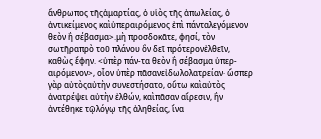ἄνθρωπος τῆςἁμαρτίας, ὁ υἱὸς τῆς ἀπωλείας, ὁ ἀντικείμενος καὶὑπεραιρόμενος ἐπὶ πάνταλεγόμενον θεὸν ἢ σέβασμα>.μὴ προσδοκᾶτε, φησί, τὸν σωτῆραπρὸ τοῦ πλάνου ὃν δεῖ πρότερονἐλθεῖν, καθὼς ἔφην. <ὑπὲρ πάν-τα θεὸν ἢ σέβασμα ὑπερ-αιρόμενον>, οἷον ὑπὲρ πᾶσανεἰδωλολατρείαν· ὥσπερ γὰρ αὐτὸςαὐτὴν συνεστήσατο, οὕτω καὶαὐτὸς ἀνατρέψει αὐτὴν ἐλθών, καὶπᾶσαν αἵρεσιν, ἣν ἀντέθηκε τῷλόγῳ τῆς ἀληθείας, ἵνα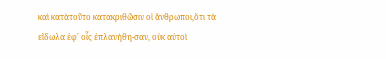καὶ κατὰτοῦτο κατακριθῶσιν οἱ ἄνθρωποι,ὅτι τὰ εἴδωλα ἐφ' οἷς ἐπλανήθη-σαν, οὐκ αὐτοὶ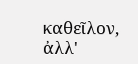καθεῖλον, ἀλλ'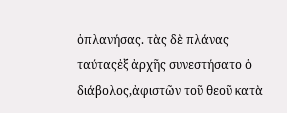ὁπλανήσας. τὰς δὲ πλάνας ταύταςἐξ ἀρχῆς συνεστήσατο ὁ διάβολος,ἀφιστῶν τοῦ θεοῦ κατὰ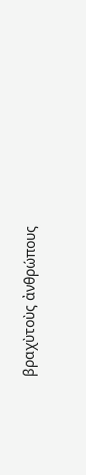βραχὺτοὺς ἀνθρώπους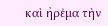καὶ ἠρέμα τὴν